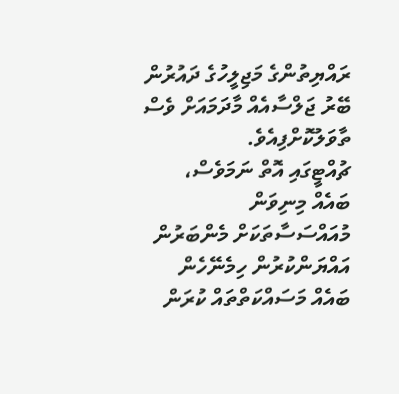ރައްޔިތުންގެ މަޖިލީހުގެ ދައުރުން ބޭރު ޖަލްސާއެއް މާދަމައަށް ވެސް ތާވަލުކޮށްފިއެވެ.
ޗުއްޓީގައި އޮތް ނަމަވެސް، ބައެއް މިނިވަން މުއައްސަސާތަކަށް މެންބަރުން އައްޔަންކުރުން ހިމެނޭހެން ބައެއް މަސައްކަތްތައް ކުރަން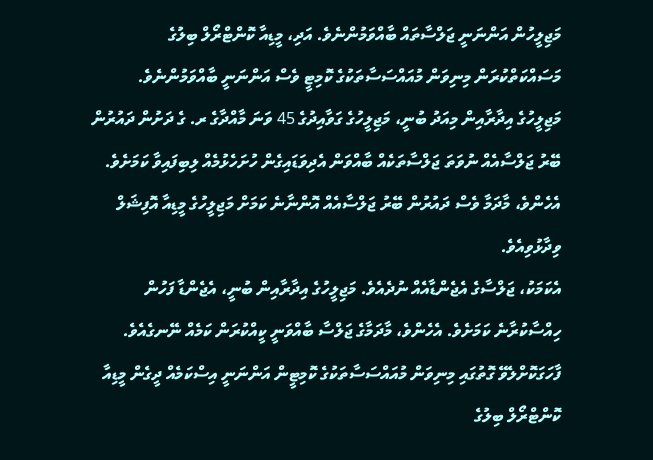މަޖިލީހުން އަންނަނީ ޖަލްސާތައް ބާއްވަމުންނެވެ. އަދި، މީޑިއާ ކޮންޓްރޯލް ބިލުގެ މަސައްކަތްކުރަން މިނިވަން މުއައްސަސާތަކުގެ ކޮމިޓީ ވެސް އަންނަނީ ބާއްވަމުންނެވެ.
މަޖިލީހުގެ އިދާރާއިން މިއަދު ބުނީ، މަޖިލީހުގެ ގަވާއިދުގެ 45 ވަނަ މާއްދާގެ ރ. ގެ ދަށުން ދައުރުން ބޭރު ޖަލްސާއެއް ނުވަތަ ޖަލްސާތަކެއް ބާއްވަން އެދިވަޑައިގެން ހުށަހެޅުމެއް ލިބިފައިވާ ކަމަށެވެ.
އެހެންވެ، މާދަމާ ވެސް ދައުރުން ބޭރު ޖަލްސާއެއް އޮންނާނެ ކަމަށް މަޖިލީހުގެ މީޑިއާ އޮފިޝަލް ވިދާޅުވިއެވެ.
އެކަމަކު، ޖަލްސާގެ އެޖެންޑާއެއް ނުދެއެވެ. މަޖިލީހުގެ އިދާރާއިން ބުނީ، އެޖެންޑާ ފަހުން ހިއްސާކުރާނެ ކަމަށެވެ. އެހެންވެ، މާދަމާގެ ޖަލްސާ ބާއްވަނީ ކީއްކުރަން ކަމެއް ނޭނގެއެވެ.
ފާހަގަކޮށްލެވޭ ގޮތުގައި މިނިވަން މުއައްސަސާތަކުގެ ކޮމިޓީން އަންނަނީ އިސްކަމެއް ދީގެން މީޑިއާ ކޮންޓްރޯލް ބިލުގެ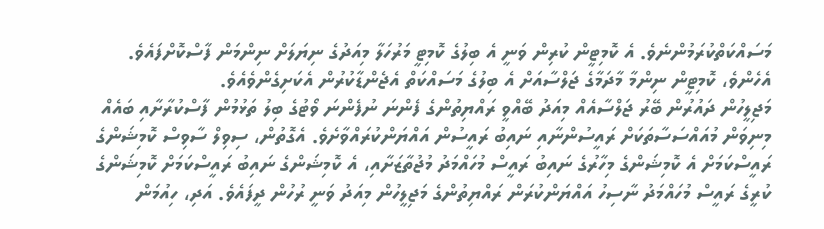މަސައްކަތްކުރަމުންނެވެ. އެ ކޮމިޓީން ކުރިން ވަނީ އެ ބިލުގެ ކޮމިޓީ މަރުހަލާ މިއަދުގެ ނިޔަލަށް ނިންމަން ފާސްކޮށްފައެވެ. އެހެންވެ، ކޮމިޓީން ނިންމާ މާދަމާގެ ޖަލްސާއަށް އެ ބިލުގެ މަސައްކަތް އެޖެންޑާކުރުން އެކަށިގެންވެއެވެ.
މަޖިލީހުން ދައުރުން ބޭރު ޖަލްސާއެއް މިއަދު ބޭއްވީ ރައްޔިތުންގެ ފެންނަ ނުފެންނަ ވޯޓުގެ ބިލު ތަޅުމުން ފާސްކުރާށާއި ބައެއް މިނިވަން މުއައްސަސާތަކަށް ރައީސުންނާއި ނައިބު ރައީސުން އައްޔަންކުރައްވާށެވެ. އެގޮތުން، ސިވިލް ސާވިސް ކޮމިޝަންގެ ރައީސްކަމަށް އެ ކޮމިޝަންގެ މިހާރުގެ ނައިބު ރައީސް މުހައްމަދު މުޖުތާޒަށާއި، އެ ކޮމިޝަންގެ ނައިބު ރައީސްކަމަށް ކޮމިޝަންގެ ކުރީގެ ރައީސް މުހައްމަދު ނާސިހު އައްޔަންކުރަން ރައްޔިތުންގެ މަޖިލީހުން މިއަދު ވަނީ ރުހުން ދީފައެވެ. އަދި، ހިއުމަން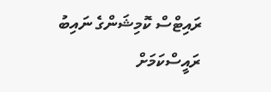ރައިޓްސް ކޮމިޝަންގެ ނައިބު ރައީސްކަމަށް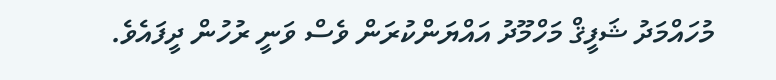މުހައްމަދު ޝަފީޤް މަހްމޫދު އައްޔަންކުރަން ވެސް ވަނީ ރުހުން ދީފައެވެ.